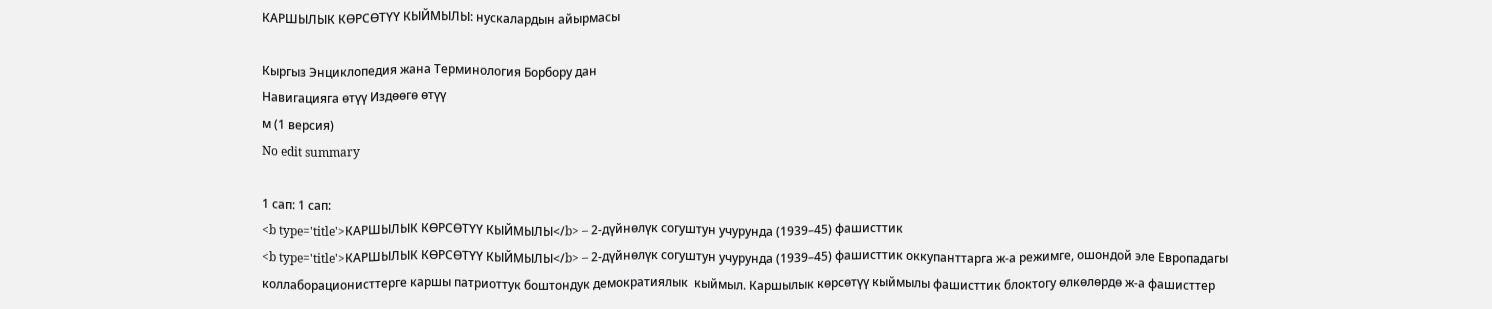КАРШЫЛЫК КӨРСӨТҮҮ КЫЙМЫЛЫ: нускалардын айырмасы

Кыргыз Энциклопедия жана Терминология Борбору дан
Навигацияга өтүү Издөөгө өтүү
м (1 версия)
No edit summary

1 сап: 1 сап:
<b type='title'>КАРШЫЛЫК КӨРСӨТҮҮ КЫЙМЫЛЫ</b> – 2-дүйнөлүк согуштун учурунда (1939–45) фашисттик
<b type='title'>КАРШЫЛЫК КӨРСӨТҮҮ КЫЙМЫЛЫ</b> – 2-дүйнөлүк согуштун учурунда (1939–45) фашисттик оккупанттарга ж-а режимге, ошондой эле Европадагы коллаборационисттерге каршы патриоттук боштондук демократиялык  кыймыл. Каршылык көрсөтүү кыймылы фашисттик блоктогу өлкөлөрдө ж-а фашисттер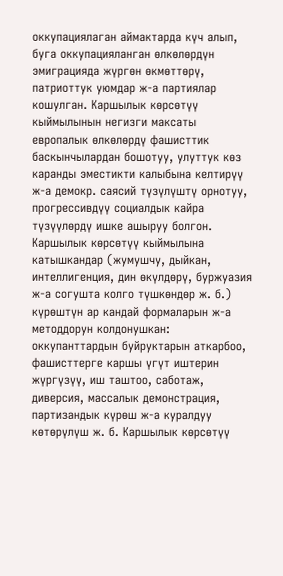оккупациялаган аймактарда күч алып, буга оккупацияланган өлкөлөрдүн эмиграцияда жүргөн өкмөттөрү, патриоттук уюмдар ж-а партиялар кошулган. Каршылык көрсөтүү кыймылынын негизги максаты европалык өлкөлөрдү фашисттик баскынчылардан бошотуу, улуттук көз каранды эместикти калыбына келтирүү ж-а демокр. саясий түзүлүштү орнотуу, прогрессивдүү социалдык кайра түзүүлөрдү ишке ашыруу болгон. Каршылык көрсөтүү кыймылына катышкандар (жумушчу, дыйкан, интеллигенция, дин өкүлдөрү, буржуазия ж-а согушта колго түшкөндөр ж. б.) күрөштүн ар кандай формаларын ж-а методдорун колдонушкан: оккупанттардын буйруктарын аткарбоо, фашисттерге каршы үгүт иштерин жүргүзүү, иш таштоо, саботаж, диверсия, массалык демонстрация, партизандык күрөш ж-а куралдуу көтөрүлүш ж. б. Каршылык көрсөтүү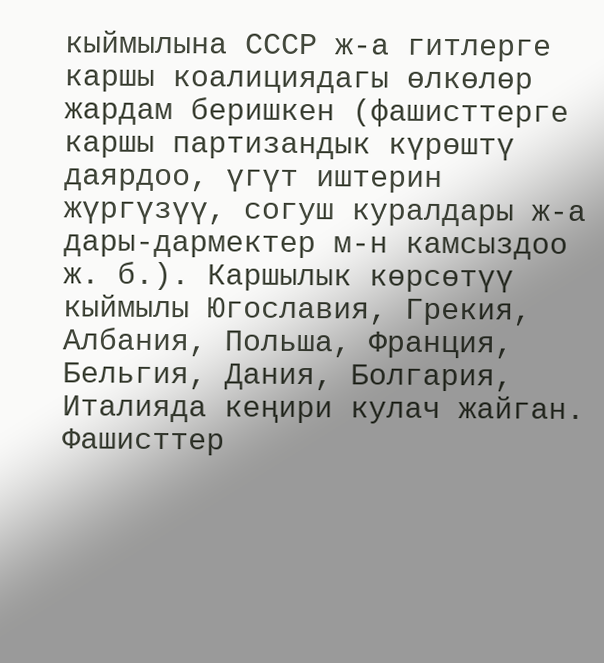кыймылына СССР ж-а гитлерге каршы коалициядагы өлкөлөр жардам беришкен (фашисттерге каршы партизандык күрөштү даярдоо, үгүт иштерин жүргүзүү, согуш куралдары ж-а дары-дармектер м-н камсыздоо ж. б.). Каршылык көрсөтүү кыймылы Югославия, Грекия, Албания, Польша, Франция, Бельгия, Дания, Болгария, Италияда кеңири кулач жайган. Фашисттер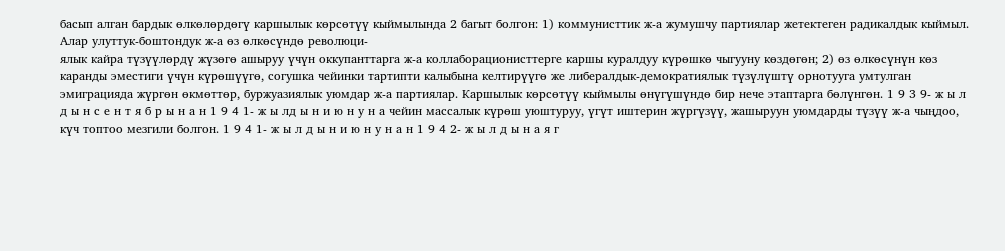басып алган бардык өлкөлөрдөгү каршылык көрсөтүү кыймылында 2 багыт болгон: 1) коммунисттик ж-а жумушчу партиялар жетектеген радикалдык кыймыл. Алар улуттук-боштондук ж-а өз өлкөсүндө революци-                                                                                                                                                                                    ялык кайра түзүүлөрдү жүзөгө ашыруу үчүн оккупанттарга ж-а коллаборационисттерге каршы куралдуу күрөшкө чыгууну көздөгөн; 2) өз өлкөсүнүн көз каранды эместиги үчүн күрөшүүгө, согушка чейинки тартипти калыбына келтирүүгө же либералдык-демократиялык түзүлүштү орнотууга умтулган эмиграцияда жүргөн өкмөттөр, буржуазиялык уюмдар ж-а партиялар. Каршылык көрсөтүү кыймылы өнүгүшүндө бир нече этаптарга бөлүнгөн. 1 9 3 9- ж ы л д ы н с е н т я б р ы н а н 1 9 4 1- ж ы лд ы н и ю н у н а чейин массалык күрөш уюштуруу, үгүт иштерин жүргүзүү, жашыруун уюмдарды түзүү ж-а чыңдоо, күч топтоо мезгили болгон. 1 9 4 1- ж ы л д ы н и ю н у н а н 1 9 4 2- ж ы л д ы н а я г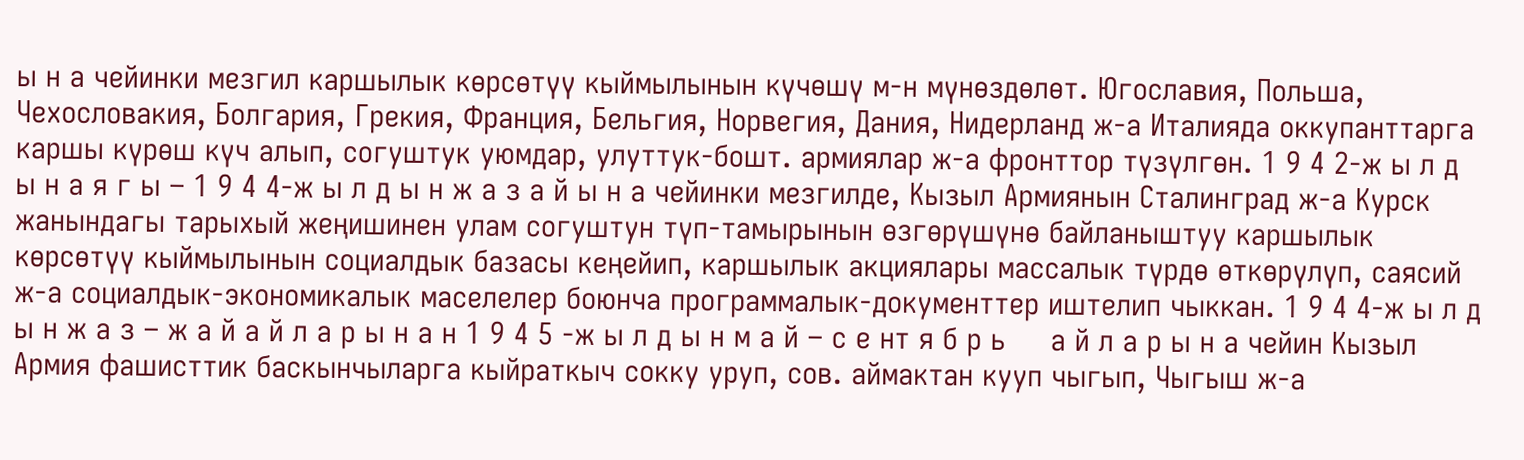ы н а чейинки мезгил каршылык көрсөтүү кыймылынын күчөшү м-н мүнөздөлөт. Югославия, Польша, Чехословакия, Болгария, Грекия, Франция, Бельгия, Норвегия, Дания, Нидерланд ж-а Италияда оккупанттарга каршы күрөш күч алып, согуштук уюмдар, улуттук-бошт. армиялар ж-а фронттор түзүлгөн. 1 9 4 2-ж ы л д ы н а я г ы – 1 9 4 4-ж ы л д ы н ж а з а й ы н а чейинки мезгилде, Кызыл Армиянын Сталинград ж-а Курск жанындагы тарыхый жеңишинен улам согуштун түп-тамырынын өзгөрүшүнө байланыштуу каршылык көрсөтүү кыймылынын социалдык базасы кеңейип, каршылык акциялары массалык түрдө өткөрүлүп, саясий ж-а социалдык-экономикалык маселелер боюнча программалык-документтер иштелип чыккан. 1 9 4 4-ж ы л д ы н ж а з – ж а й а й л а р ы н а н 1 9 4 5 -ж ы л д ы н м а й – с е нт я б р ь     а й л а р ы н а чейин Кызыл Армия фашисттик баскынчыларга кыйраткыч сокку уруп, сов. аймактан кууп чыгып, Чыгыш ж-а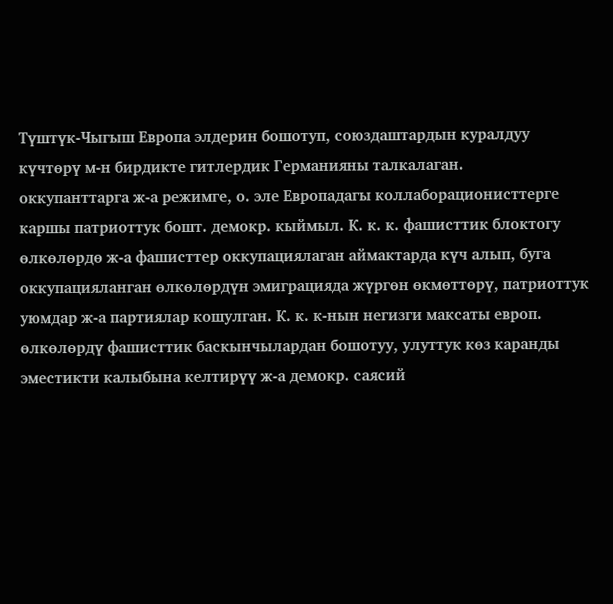Түштүк-Чыгыш Европа элдерин бошотуп, союздаштардын куралдуу күчтөрү м-н бирдикте гитлердик Германияны талкалаган.
оккупанттарга ж-а режимге, о. эле Европадагы коллаборационисттерге каршы патриоттук бошт. демокр. кыймыл. К. к. к. фашисттик блоктогу өлкөлөрдө ж-а фашисттер оккупациялаган аймактарда күч алып, буга оккупацияланган өлкөлөрдүн эмиграцияда жүргөн өкмөттөрү, патриоттук уюмдар ж-а партиялар кошулган. К. к. к-нын негизги максаты европ. өлкөлөрдү фашисттик баскынчылардан бошотуу, улуттук көз каранды эместикти калыбына келтирүү ж-а демокр. саясий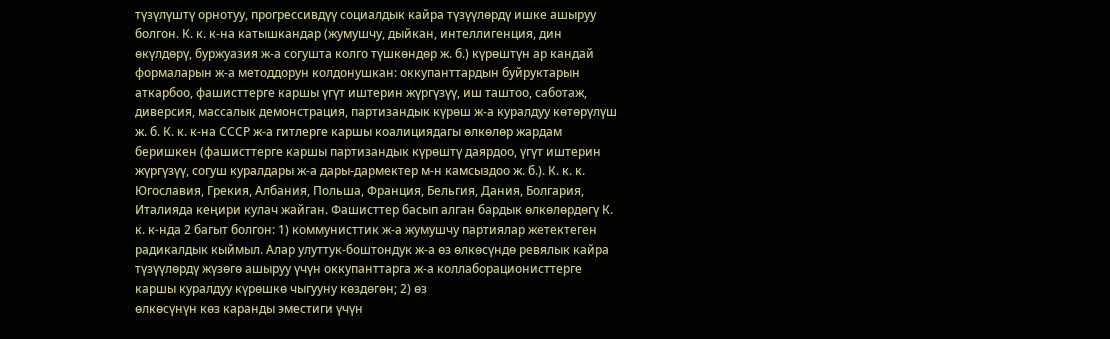түзүлүштү орнотуу, прогрессивдүү социалдык кайра түзүүлөрдү ишке ашыруу болгон. К. к. к-на катышкандар (жумушчу, дыйкан, интеллигенция, дин өкүлдөрү, буржуазия ж-а согушта колго түшкөндөр ж. б.) күрөштүн ар кандай формаларын ж-а методдорун колдонушкан: оккупанттардын буйруктарын аткарбоо, фашисттерге каршы үгүт иштерин жүргүзүү, иш таштоо, саботаж, диверсия, массалык демонстрация, партизандык күрөш ж-а куралдуу көтөрүлүш ж. б. К. к. к-на СССР ж-а гитлерге каршы коалициядагы өлкөлөр жардам беришкен (фашисттерге каршы партизандык күрөштү даярдоо, үгүт иштерин жүргүзүү, согуш куралдары ж-а дары-дармектер м-н камсыздоо ж. б.). К. к. к. Югославия, Грекия, Албания, Польша, Франция, Бельгия, Дания, Болгария, Италияда кеңири кулач жайган. Фашисттер басып алган бардык өлкөлөрдөгү К. к. к-нда 2 багыт болгон: 1) коммунисттик ж-а жумушчу партиялар жетектеген радикалдык кыймыл. Алар улуттук-боштондук ж-а өз өлкөсүндө ревялык кайра түзүүлөрдү жүзөгө ашыруу үчүн оккупанттарга ж-а коллаборационисттерге каршы куралдуу күрөшкө чыгууну көздөгөн; 2) өз
өлкөсүнүн көз каранды эместиги үчүн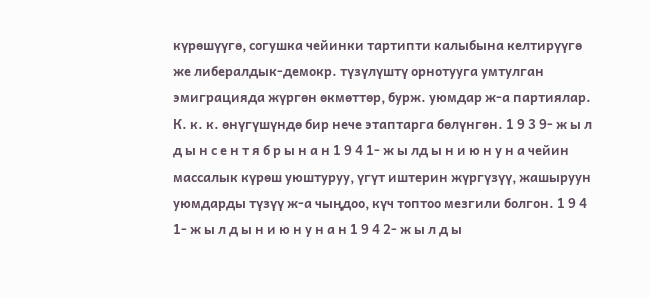күрөшүүгө, согушка чейинки тартипти калыбына келтирүүгө же либералдык-демокр. түзүлүштү орнотууга умтулган эмиграцияда жүргөн өкмөттөр, бурж. уюмдар ж-а партиялар. К. к. к. өнүгүшүндө бир нече этаптарга бөлүнгөн. 1 9 3 9- ж ы л д ы н с е н т я б р ы н а н 1 9 4 1- ж ы лд ы н и ю н у н а чейин массалык күрөш уюштуруу, үгүт иштерин жүргүзүү, жашыруун уюмдарды түзүү ж-а чыңдоо, күч топтоо мезгили болгон. 1 9 4 1- ж ы л д ы н и ю н у н а н 1 9 4 2- ж ы л д ы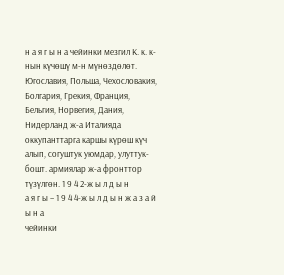н а я г ы н а чейинки мезгил К. к. к-нын күчөшү м-н мүнөздөлөт. Югославия, Польша, Чехословакия, Болгария, Грекия, Франция, Бельгия, Норвегия, Дания, Нидерланд ж-а Италияда оккупанттарга каршы күрөш күч алып, согуштук уюмдар, улуттук-бошт. армиялар ж-а фронттор түзүлгөн. 1 9 4 2-ж ы л д ы н
а я г ы – 1 9 4 4-ж ы л д ы н ж а з а й ы н а
чейинки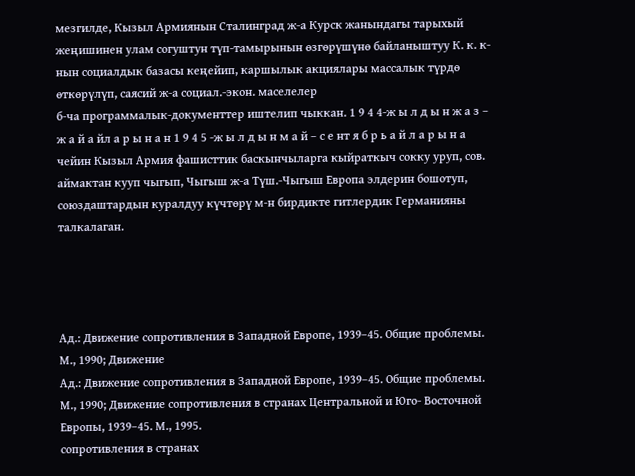мезгилде, Кызыл Армиянын Сталинград ж-а Курск жанындагы тарыхый жеңишинен улам согуштун түп-тамырынын өзгөрүшүнө байланыштуу К. к. к-нын социалдык базасы кеңейип, каршылык акциялары массалык түрдө
өткөрүлүп, саясий ж-а социал.-экон. маселелер
б-ча программалык-документтер иштелип чыккан. 1 9 4 4-ж ы л д ы н ж а з – ж а й а йл а р ы н а н 1 9 4 5 -ж ы л д ы н м а й – с е нт я б р ь а й л а р ы н а чейин Кызыл Армия фашисттик баскынчыларга кыйраткыч сокку уруп, сов. аймактан кууп чыгып, Чыгыш ж-а Түш.-Чыгыш Европа элдерин бошотуп, союздаштардын куралдуу күчтөрү м-н бирдикте гитлердик Германияны талкалаган.




Ад.: Движение сопротивления в Западной Европе, 1939–45. Общие проблемы. М., 1990; Движение
Ад.: Движение сопротивления в Западной Европе, 1939–45. Общие проблемы. М., 1990; Движение сопротивления в странах Центральной и Юго- Восточной Европы, 1939–45. М., 1995.
сопротивления в странах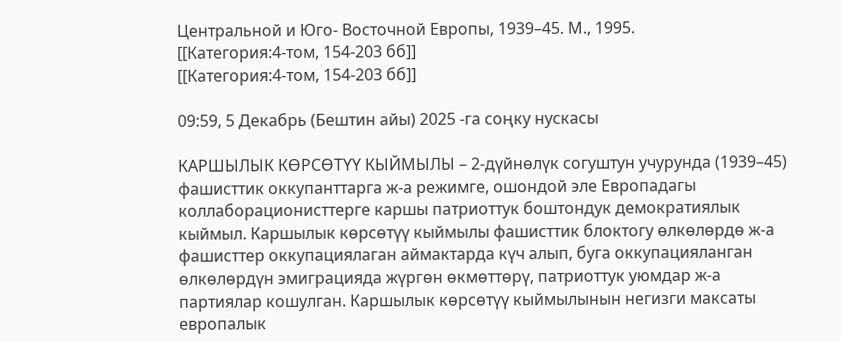Центральной и Юго- Восточной Европы, 1939–45. М., 1995.
[[Категория:4-том, 154-203 бб]]
[[Категория:4-том, 154-203 бб]]

09:59, 5 Декабрь (Бештин айы) 2025 -га соңку нускасы

КАРШЫЛЫК КӨРСӨТҮҮ КЫЙМЫЛЫ – 2-дүйнөлүк согуштун учурунда (1939–45) фашисттик оккупанттарга ж-а режимге, ошондой эле Европадагы коллаборационисттерге каршы патриоттук боштондук демократиялык кыймыл. Каршылык көрсөтүү кыймылы фашисттик блоктогу өлкөлөрдө ж-а фашисттер оккупациялаган аймактарда күч алып, буга оккупацияланган өлкөлөрдүн эмиграцияда жүргөн өкмөттөрү, патриоттук уюмдар ж-а партиялар кошулган. Каршылык көрсөтүү кыймылынын негизги максаты европалык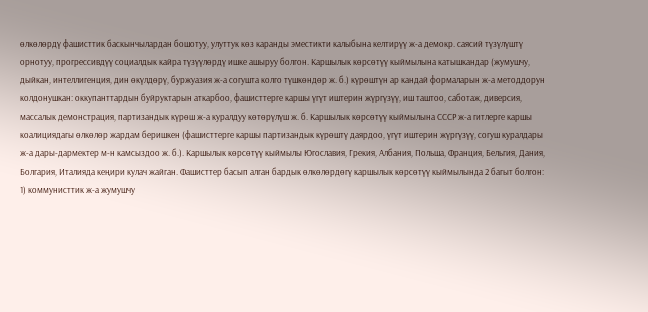өлкөлөрдү фашисттик баскынчылардан бошотуу, улуттук көз каранды эместикти калыбына келтирүү ж-а демокр. саясий түзүлүштү орнотуу, прогрессивдүү социалдык кайра түзүүлөрдү ишке ашыруу болгон. Каршылык көрсөтүү кыймылына катышкандар (жумушчу, дыйкан, интеллигенция, дин өкүлдөрү, буржуазия ж-а согушта колго түшкөндөр ж. б.) күрөштүн ар кандай формаларын ж-а методдорун колдонушкан: оккупанттардын буйруктарын аткарбоо, фашисттерге каршы үгүт иштерин жүргүзүү, иш таштоо, саботаж, диверсия, массалык демонстрация, партизандык күрөш ж-а куралдуу көтөрүлүш ж. б. Каршылык көрсөтүү кыймылына СССР ж-а гитлерге каршы коалициядагы өлкөлөр жардам беришкен (фашисттерге каршы партизандык күрөштү даярдоо, үгүт иштерин жүргүзүү, согуш куралдары ж-а дары-дармектер м-н камсыздоо ж. б.). Каршылык көрсөтүү кыймылы Югославия, Грекия, Албания, Польша, Франция, Бельгия, Дания, Болгария, Италияда кеңири кулач жайган. Фашисттер басып алган бардык өлкөлөрдөгү каршылык көрсөтүү кыймылында 2 багыт болгон: 1) коммунисттик ж-а жумушчу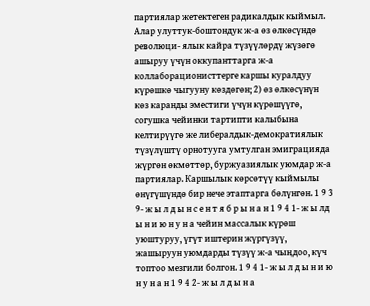партиялар жетектеген радикалдык кыймыл. Алар улуттук-боштондук ж-а өз өлкөсүндө революци- ялык кайра түзүүлөрдү жүзөгө ашыруу үчүн оккупанттарга ж-а коллаборационисттерге каршы куралдуу күрөшкө чыгууну көздөгөн; 2) өз өлкөсүнүн көз каранды эместиги үчүн күрөшүүгө, согушка чейинки тартипти калыбына келтирүүгө же либералдык-демократиялык түзүлүштү орнотууга умтулган эмиграцияда жүргөн өкмөттөр, буржуазиялык уюмдар ж-а партиялар. Каршылык көрсөтүү кыймылы өнүгүшүндө бир нече этаптарга бөлүнгөн. 1 9 3 9- ж ы л д ы н с е н т я б р ы н а н 1 9 4 1- ж ы лд ы н и ю н у н а чейин массалык күрөш уюштуруу, үгүт иштерин жүргүзүү, жашыруун уюмдарды түзүү ж-а чыңдоо, күч топтоо мезгили болгон. 1 9 4 1- ж ы л д ы н и ю н у н а н 1 9 4 2- ж ы л д ы н а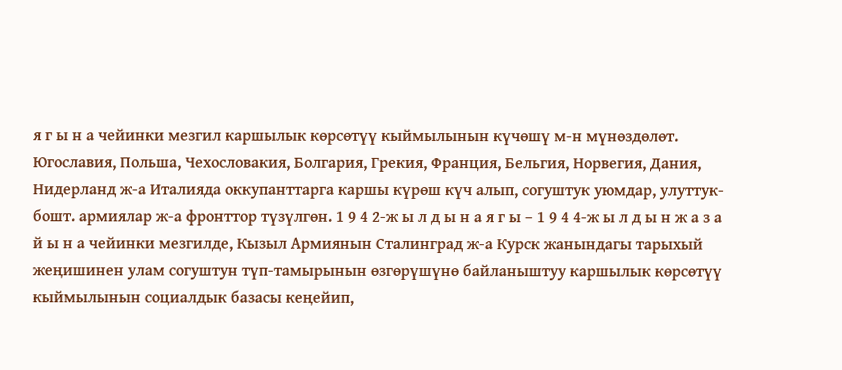я г ы н а чейинки мезгил каршылык көрсөтүү кыймылынын күчөшү м-н мүнөздөлөт. Югославия, Польша, Чехословакия, Болгария, Грекия, Франция, Бельгия, Норвегия, Дания, Нидерланд ж-а Италияда оккупанттарга каршы күрөш күч алып, согуштук уюмдар, улуттук-бошт. армиялар ж-а фронттор түзүлгөн. 1 9 4 2-ж ы л д ы н а я г ы – 1 9 4 4-ж ы л д ы н ж а з а й ы н а чейинки мезгилде, Кызыл Армиянын Сталинград ж-а Курск жанындагы тарыхый жеңишинен улам согуштун түп-тамырынын өзгөрүшүнө байланыштуу каршылык көрсөтүү кыймылынын социалдык базасы кеңейип,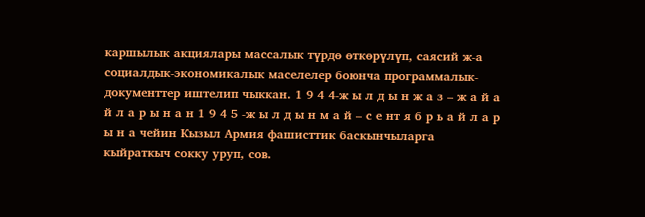каршылык акциялары массалык түрдө өткөрүлүп, саясий ж-а социалдык-экономикалык маселелер боюнча программалык-документтер иштелип чыккан. 1 9 4 4-ж ы л д ы н ж а з – ж а й а й л а р ы н а н 1 9 4 5 -ж ы л д ы н м а й – с е нт я б р ь а й л а р ы н а чейин Кызыл Армия фашисттик баскынчыларга кыйраткыч сокку уруп, сов.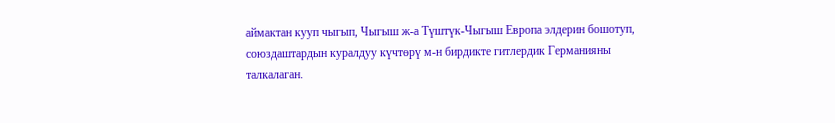аймактан кууп чыгып, Чыгыш ж-а Түштүк-Чыгыш Европа элдерин бошотуп, союздаштардын куралдуу күчтөрү м-н бирдикте гитлердик Германияны талкалаган.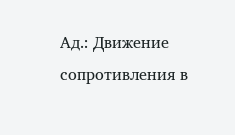Ад.: Движение сопротивления в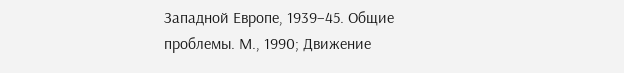Западной Европе, 1939–45. Общие проблемы. М., 1990; Движение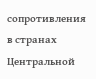сопротивления в странах Центральной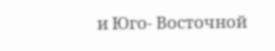и Юго- Восточной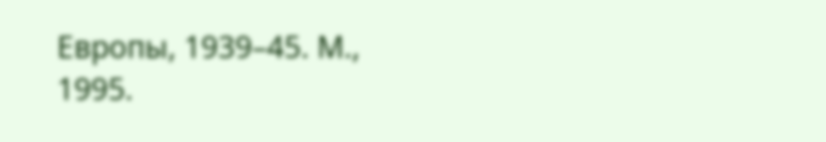Европы, 1939–45. М., 1995.